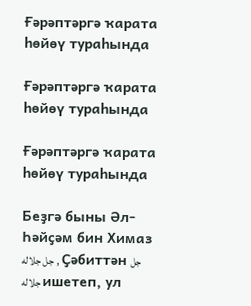Ғәрәптәргә ҡарата һөйөү тураһында

Ғәрәптәргә ҡарата һөйөү тураһында

Ғәрәптәргә ҡарата һөйөү тураһында

Беҙгә быны Әл-Һәйҫәм бин Химаз جل جلاله , Ҫәбиттән جل جلاله ишетеп, ул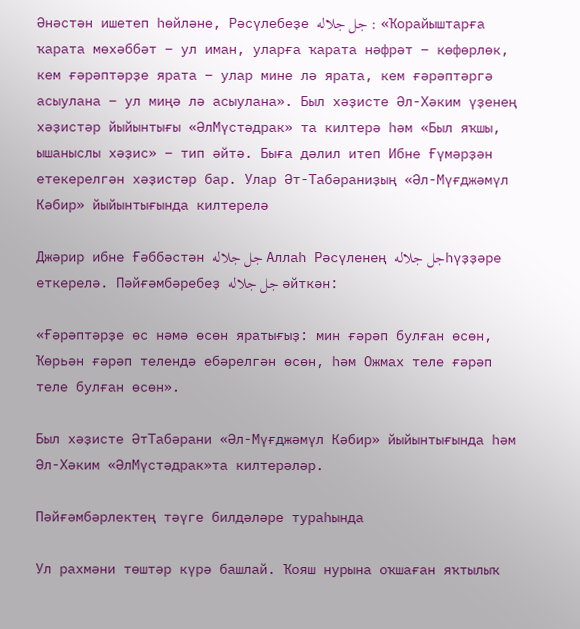Әнәстән ишетеп һөйләне, Рәсүлебеҙe جل جلاله : «Ҡорайыштарға ҡарата мөхәббәт – ул иман, уларға ҡарата нәфрәт – көфөрлөк, кем ғәрәптәрҙе ярата – улар мине лә ярата, кем ғәрәптәргә асыулана – ул миңә лә асыулана». Был хәҙисте Әл-Хәким үҙенең хәҙистәр йыйынтығы «ӘлМүстәдрак» та килтерә һәм «Был яҡшы, ышаныслы хәҙис» − тип әйтә. Быға дәлил итеп Ибне Ғүмәрҙән етекерелгән хәҙистәр бар. Улар Әт-Табәраниҙың «Әл-Мүғджәмүл Кәбир» йыйынтығында килтерелә

Джәрир ибне Ғәббәстән جل جلاله Аллаһ Рәсүленең جل جلالهһүҙҙәре еткерелә. Пәйғәмбәребеҙ جل جلاله әйткән:

«Ғәрәптәрҙе өс нәмә өсөн яратығыҙ: мин ғәрәп булған өсөн, Ҡөрьән ғәрәп телендә ебәрелгән өсөн, һәм Ожмах теле ғәрәп теле булған өсөн».

Был хәҙисте ӘтТабәрани «Әл-Мүғджәмүл Кәбир» йыйынтығында һәм Әл-Хәким «ӘлМүстәдрак»та килтерәләр.

Пәйғәмбәрлектең тәүге билдәләре тураһында

Ул рахмәни төштәр күрә башлай. Ҡояш нурына оҡшаған яҡтылыҡ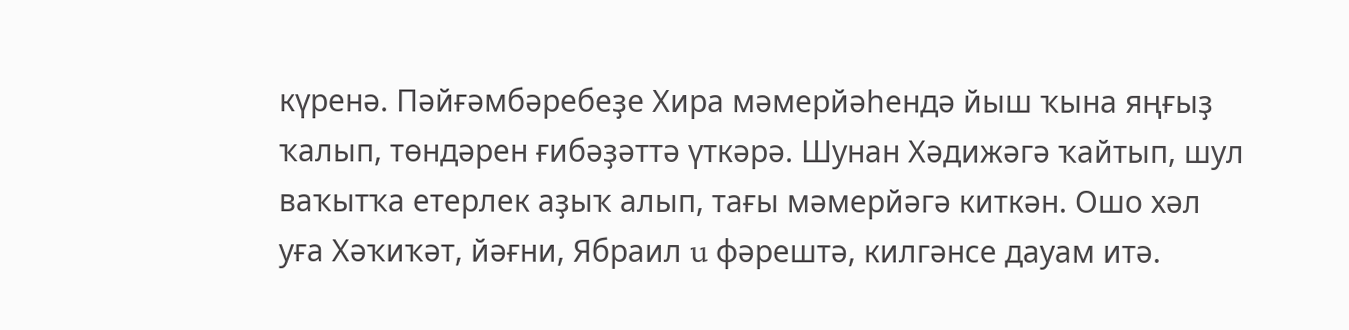күренә. Пәйғәмбәребеҙe Хира мәмерйәһендә йыш ҡына яңғыҙ ҡалып, төндәрен ғибәҙәттә үткәрә. Шунан Хәдижәгә ҡайтып, шул ваҡытҡа етерлек аҙыҡ алып, тағы мәмерйәгә киткән. Ошо хәл уға Хәҡиҡәт, йәғни, Ябраил u фәрештә, килгәнсе дауам итә.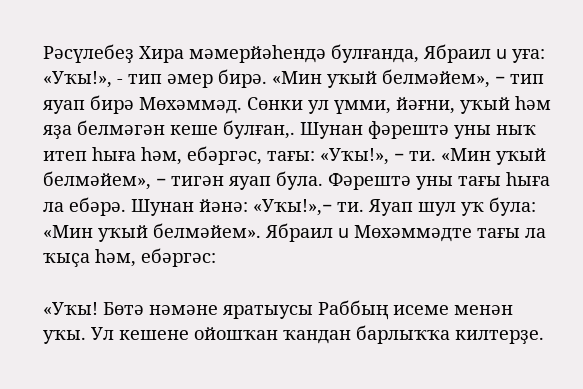Рәсүлебеҙ Хира мәмерйәһендә булғанда, Ябраил u уға: «Уҡы!», - тип әмер бирә. «Мин уҡый белмәйем», − тип яуап бирә Мөхәммәд. Сөнки ул үмми, йәғни, уҡый һәм яҙа белмәгән кеше булған,. Шунан фәрештә уны ныҡ итеп һыға һәм, ебәргәс, тағы: «Уҡы!», − ти. «Мин уҡый белмәйем», − тигән яуап була. Фәрештә уны тағы һыға ла ебәрә. Шунан йәнә: «Уҡы!»,− ти. Яуап шул уҡ була: «Мин уҡый белмәйем». Ябраил u Мөхәммәдте тағы ла ҡыҫа һәм, ебәргәс:

«Уҡы! Бөтә нәмәне яратыусы Раббың исеме менән уҡы. Ул кешене ойошҡан ҡандан барлыҡҡа килтерҙе.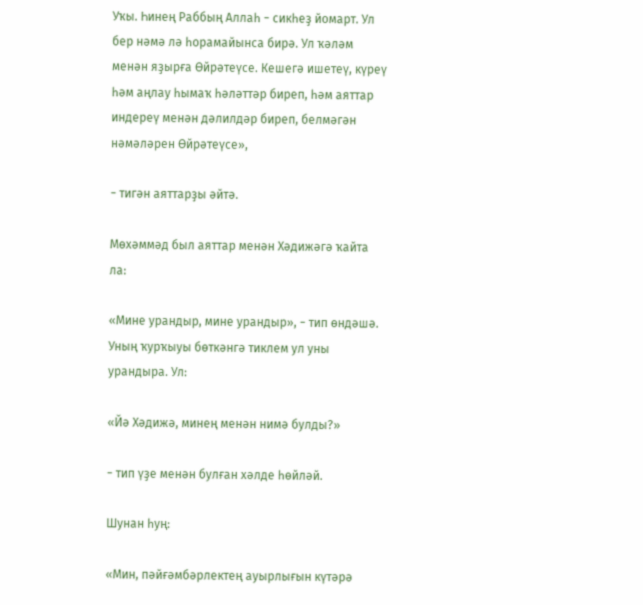Уҡы. Һинең Раббың Аллаһ − сикһеҙ йомарт. Ул бер нәмә лә һорамайынса бирә. Ул ҡәләм менән яҙырға Өйрәтеүсе. Кешегә ишетеү, күреү һәм аңлау һымаҡ һәләттәр биреп, һәм аяттар индереү менән дәлилдәр биреп, белмәгән нәмәләрен Өйрәтеүсе»,

− тигән аяттарҙы әйтә.

Мөхәммәд был аяттар менән Хәдижәгә ҡайта ла:

«Мине урандыр, мине урандыр», − тип өндәшә. Уның ҡурҡыуы бөткәнгә тиклем ул уны урандыра. Ул:

«Йә Хәдижә, минең менән нимә булды?»

− тип үҙе менән булған хәлде һөйләй.

Шунан һуң:

«Мин, пәйғәмбәрлектең ауырлығын күтәрә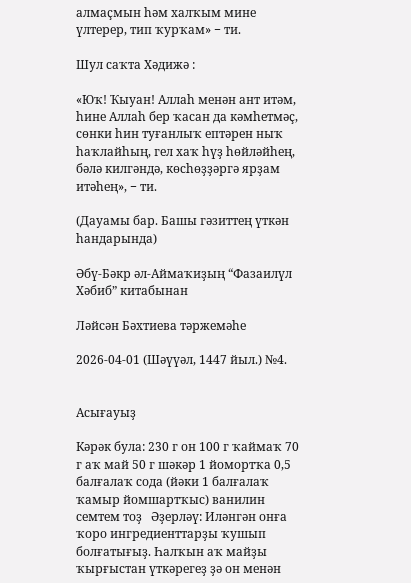алмаҫмын һәм халҡым мине үлтерер, тип ҡурҡам» − ти.

Шул саҡта Хәдижә :

«Юҡ! Ҡыуан! Аллаһ менән ант итәм, һине Аллаһ бер ҡасан да кәмһетмәҫ, сөнки һин туғанлыҡ ептәрен ныҡ һаҡлайһың, гел хаҡ һүҙ һөйләйһең, бәлә килгәндә, көсһөҙҙәргә ярҙам итәһең», − ти.

(Дауамы бар. Башы гәзиттең үткән һандарында)

Әбү-Бәкр әл-Аймаҡиҙың “Фазаилүл Хәбиб” китабынан

Ләйсән Бәхтиева тәржемәһе

2026-04-01 (Шәүүәл, 1447 йыл.) №4.


Асығауыҙ

Кәрәк була: 230 г он 100 г ҡаймаҡ 70 г аҡ май 50 г шәкәр 1 йомортҡа 0,5 балғалаҡ сода (йәки 1 балғалаҡ ҡамыр йомшартҡыс) ванилин семтем тоҙ   Әҙерләү: Иләнгән онға ҡоро ингредиенттарҙы ҡушып болғатығыҙ. Һалҡын аҡ майҙы ҡырғыстан үткәрегеҙ ҙә он менән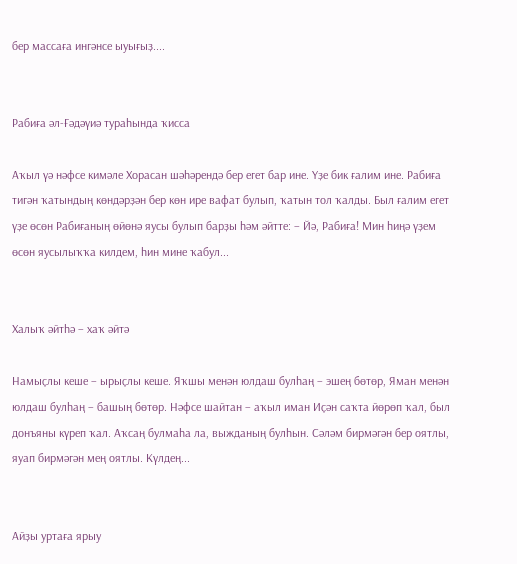бер массаға ингәнсе ыуығыҙ....


Рабиға әл-Ғәдәүиә тураһында ҡисса

Аҡыл үә нәфсе кимәле Хорасан шәһәрендә бер егет бар ине. Үҙе бик ғалим ине. Рабиға тигән ҡатындың көндәрҙән бер көн ире вафат булып, ҡатын тол ҡалды. Был ғалим егет үҙе өсөн Рабиғаның өйөнә яусы булып барҙы һәм әйтте: – Йә, Рабиға! Мин һиңә үҙем өсөн яусылыҡҡа килдем, һин мине ҡабул...


Халыҡ әйтһә – хаҡ әйтә

Намыҫлы кеше – ырыҫлы кеше. Яҡшы менән юлдаш булһаң – эшең бөтөр, Яман менән юлдаш булһаң – башың бөтөр. Нәфсе шайтан – аҡыл иман Иҫән саҡта йөрөп ҡал, был донъяны күреп ҡал. Аҡсаң булмаһа ла, выжданың булһын. Сәләм бирмәгән бер оятлы, яуап бирмәгән мең оятлы. Күлдең...


Айҙы уртаға ярыу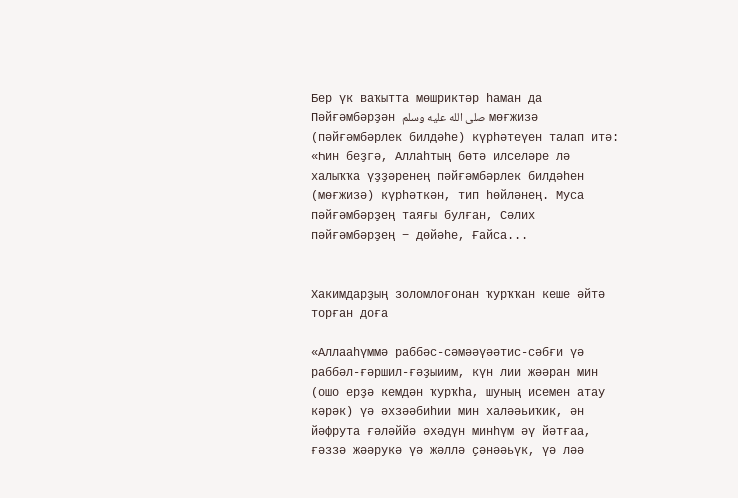Бер үк ваҡытта мөшриктәр һаман да Пәйғәмбәрҙән صلى الله عليه وسلم мөғжизә (пәйғәмбәрлек билдәһе) күрһәтеүен талап итә: «Һин беҙгә, Аллаһтың бөтә илселәре лә халыҡҡа үҙҙәренең пәйғәмбәрлек билдәһен (мөғжизә) күрһәткән, тип һөйләнең. Муса пәйғәмбәрҙең таяғы булған, Сәлих пәйғәмбәрҙең − дөйәһе, Ғайса...


Хакимдарҙың золомлоғонан ҡурҡҡан кеше әйтә торған доға

«Аллааһүммә раббәс-сәмәәүәәтис-сәбғи үә раббәл-ғәршил-ғәҙыиим, күн лии жәәран мин (ошо ерҙә кемдән ҡурҡһа, шуның исемен атау кәрәк) үә әхзәәбиһии мин халәәьиҡик, ән йәфрута ғәләййә әхәдүн минһүм әү йәтғаа, ғәззә жәәрукә үә жәллә ҫәнәәьүк, үә ләә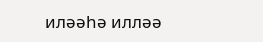иләәһә илләә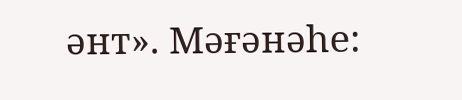әнт». Мәғәнәһе: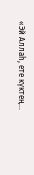«Эй Аллаһ, ете күктең...